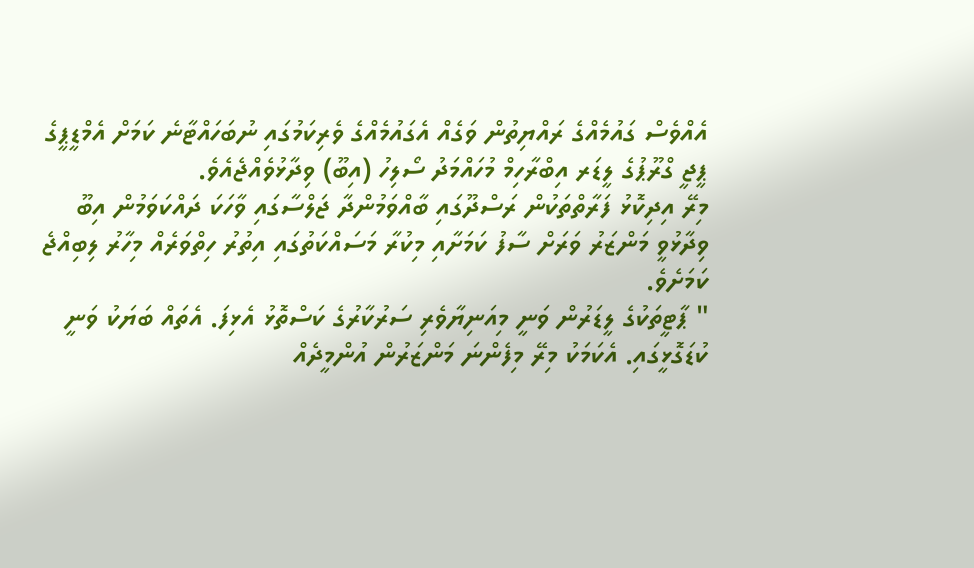އެއްވެސް ގައުމެއްގެ ރައްޔިތުން ވަގެއް އެގައުމެއްގެ ވެރިކަމުގައި ނުބަހައްޓާނެ ކަމަށް އެމްޑީޕީގެ ޕީޖީ ގްރޫޕުގެ ލީޑަރ އިބްރާހިމް މުހައްމަދު ސޯލިހު (އިބޫ) ވިދާޅުވެއްޖެއެވެ.
މިރޭ އިދިކޮޅު ފަރާތްތަކުން ރަސްދޫގައި ބާއްވަމުންދާ ޖަލްސާގައި ވާހަކަ ދައްކަވަމުން އިބޫ ވިދާޅުވީ މަންޒަރު ވަރަށް ސާފު ކަމަށާއި މިކުރާ މަސައްކަތުގައި އިތުރު ހިތްވަރެއް މިހާރު ލިބިއްޖެ ކަމަށެވެ.
" ޕާޓީތަކުގެ ލީޑަރުން ވަނީ މިއަނިޔާވެރި ސަރުކާރުގެ ކަސްތޮޅު އެޅިފަ. އެތައް ބަޔަކު ވަނީ ކުޑަގޮޅީގައި. އެކަމަކު މިރޭ މިފެންނަ މަންޒަރުން އުންމީދެއް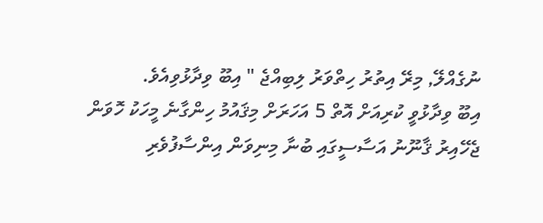ނުގެއްލޭ, މިރޭ އިތުރު ހިތްވަރު ލިބިއްޖެ " އިބޫ ވިދާޅުވިއެވެ.
އިބޫ ވިދާޅުވީ ކުރިއަށް އޮތް 5 އަހަރަށް މިޤައުމު ހިންގާނެ މީހަކު ހޮވަން ޖެހޭއިރު ޤާނޫނު އަސާސީގައި ބުނާ މިނިވަން އިންސާފުވެރި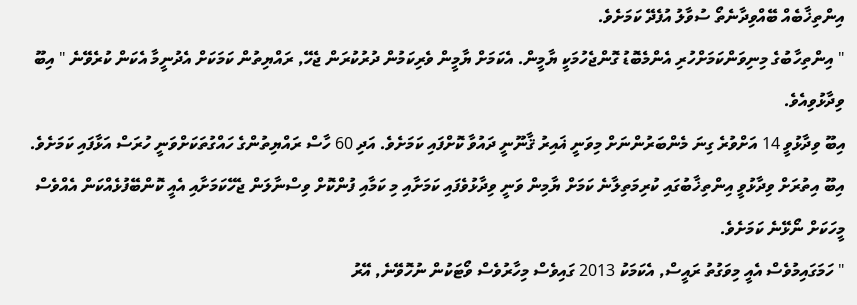އިންތިޚާބެއް ބޭއްވިދާނެތޯ ސުވާލު އުފެދޭ ކަމަށެވެ.
" އިންތިހާބުގެ މިނިވަންކަމަށްހުރި އެންމެބޮޑު ގޮންޖެހުމަކީ ޔާމީން. އެކަމަށް ޔާމީން ވެރިކަމުން ދުރުކުރަން ޖެހޭ, ރައްޔިތުން ކަމަކަށް އެދުނީމާ އެކަން ކުރެވޭނެ " އިބޫ ވިދާޅުވިއެވެ.
އިބޫ ވިދާޅުވީ 14 އަށްވުރެ ގިނަ މެންބަރުންނަށް މިވަނީ ޣައިރު ޤާނޫނީ ދައުވާ ކޮށްފައި ކަމަށެވެ. އަދި 60 ހާސް ރައްޔިތުންގެ ހައްގުތަކަށްވަނީ ހުރަސް އަޅާފައި ކަމަށެވެ.
އިބޫ އިތުރަށް ވިދާޅުވީ އިންތިޚާބުގައި ކުރިމަތިލާނެ ކަމަށް ޔާމިން ވަނީ ވިދާޅުވެފައި ކަމަށާއި މި ކަމާއި ފުންކޮށް ވިސްނާލަން ޖެހޭކަމަށާއި އެއީ ކޮންބޭފުޅެއްކަން އެއްވެސް މީހަކަށް ނޯޅޭނެ ކަމަށެވެ.
" ހަމަގައިމުވެސް އެއީ މިވަގުތު ރައީސް, އެކަމަކު 2013 ގައިވެސް މިހާރުވެސް ވޯޓަކުން ނުހޮވޭނެ, އޭރު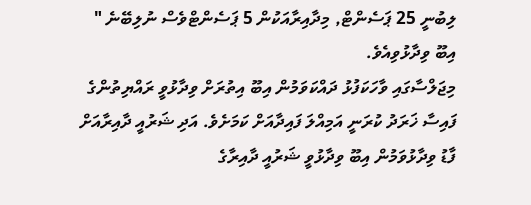ލިބުނީ 25 ޕަސެންޓް, މިދާއިރާއަކުން 5 ޕަސެންޓްވެސް ނުލިބޭނެ " އިބޫ ވިދާޅުވިއެވެ.
މިޖަލްސާގައި ވާހަކަފުޅު ދައްކަވަމުން އިބޫ އިތުރަށް ވިދާޅުވީ ރައްޔިތުންގެ ފައިސާ ޚަރަދު ކުރަނީ އަމިއްލަ ފައިދާއަށް ކަމަށެވެ. އަދި ޝަރުއީ ދާއިރާއަށް ފާޑު ވިދާޅުވަމުން އިބޫ ވިދާޅުވީ ޝަރުއީ ދާއިރާގެ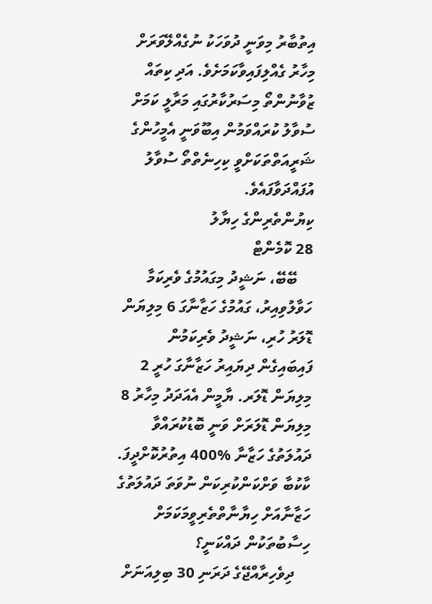އިތުބާރު މިވަނީ ދުވަހަކު ނުގެއްލޭވަރަށް މިހާރު ގެއްލިފައިވާކަމަށެވެ. އަދި ކިތައް ޒުވާނުންތޯ މިސަރުކާރުގައި މަރާލީ ކަމަށް ސުވާލު ކުރައްވަމުން އިބޫވަނީ އެމީހުންގެ ޝަރީއަތްތަކަށްވީ ކިހިނެތްތޯ ސުވާލު އުފައްދަވާފައެވެ.
ކިޔުންތެރިންގެ ހިޔާލު
28 ކޮމެންޓް
    ބޭބޭ، ނަޝީދު މިގައުމުގެ ވެރިކަމާ ހަވާލުވިއިރު، ގައުމުގެ ހަޒާނާގަ 6 މިލިޔަން ޑޮލަރު ހުރި، ނަޝީދު ވެރިކަމުން ފައިބައިގެން ދިޔައިރު ހަޒާނާގަ ހުރީ 2 މިލިޔަން ޑޮލަރ. ޔާމީން އެއަދަދު މިހާރު 8 މިލިޔަން ޑޮލަރަށް ވަނީ ބޮޑުކުރައްވާ ދައުލަތުގެ ހަޒާނާ %400 އިތުރުކޮށްދީފަ. ކާކުބާ ވަށްކަންކުރިކަން ނުވަތަ ދައުލަތުގެ ހަޒާނާއަށް ހިޔާނާތްތެރިވީމަކަމަށް ހިސާބުތަކުން ދައްކަނީ؟
    ދިވެހިރާއްޖޭގެ ދަރަނި 30 ބިލިއަނަށް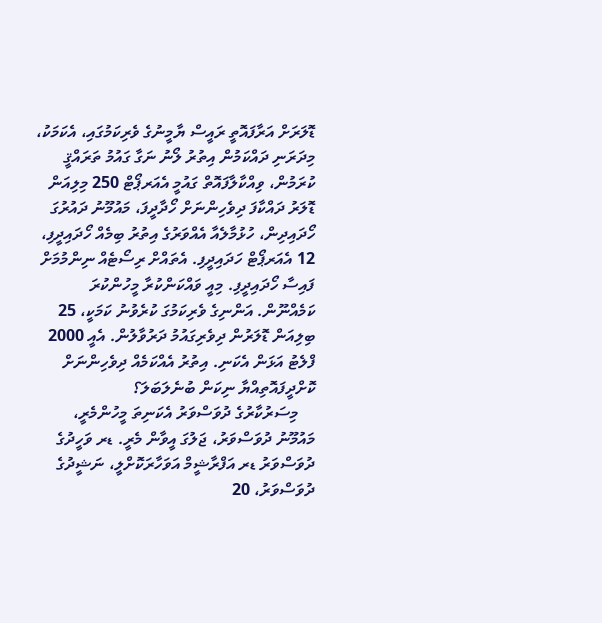ޑޮލަރަށް އަރާފައޮތީ ރައީސް ޔާމީނުގެ ވެރިކަމުގައި، އެކަމަކު، މިދަރަނި ދައްކަމުން އިތުރު ލޯނު ނަގާ ގައުމު ތަރައްޤީ ކުރަމުން، ވިއްކާލާފައޮތް ގައުމީ އެއަރޕޯޓް 250 މިލިއަން ޑޮލަރު ދައްކާފަ ދިވެހިންނަށް ހޯދާދީފަ، މައުމޫނު ދައުރުގަ ހޯދައިދިން، ހުޅުމާލެއާ އެއްވަރުގެ އިތުރު ބިމެއް ހޯދައިދީފި، 12 އެއަރޕޯޓް ހަދައިދީފި. އެތައްށް ރިސޯޓެއް ނިންމުމަށް ފައިސާ ހޯދައިދީފި. މިއީ ވައްކަންކުރާ މީހުންކުރަ ކަމެއްނޫން. އަންނިގެ ވެރިކަމުގަ ކުރެވުނު ކަމަކީ، 25 ބިލިއަން ޑޮލަރުން ދިވެރިގައުމު ދަރުވާލުން. އެއީ 2000 ފްލެޓު އަޅަން އެކަނި. އިތުރު އެއްކަމެއް ދިވެހިންނަށް ކޮށްދީފައޮތިއްޔާ ނިކަން ބުނެލަބަލަ؟
    މިސަރުކާރުގެ ދުވަސްވަރު އެކަނިތަ މީހުންމެރީ، މައުމޫނު ދުވަސްވަރު، ޖަލުގަ އީވާން މެރީ. ޑރ ވަހީދުގެ ދުވަސްވަރު ޑރ އަފްރާޝީމް އަވަހާރަކޮށްލީ، ނަޝީދުގެ ދުވަސްވަރު، 20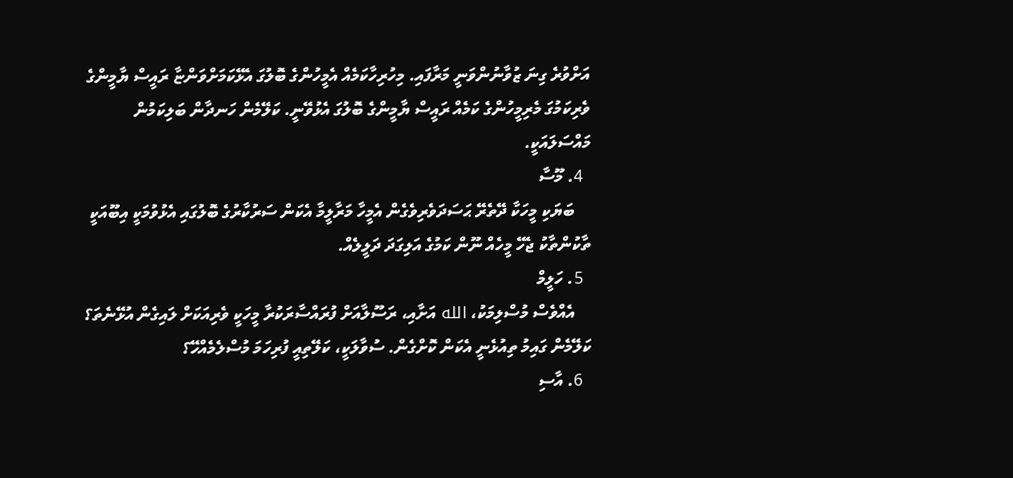އަށްވުރެ ގިނަ ޒުވާނުންވަނީ މަރާފައި. މިހުރިހާކަމެއް އެމީހުންގެ ބޮލުގަ އެޅޭކަމަށްވަންޏާ ރައީސް ޔާމީންގެ ވެރިކަމުގަ މެރިމީހުންގެ ކަމެއް ރައީސް ޔާމީންގެ ބޮލުގަ އެޅުވޭނީ. ކަލޭމެން ހަނދާން ބަލިކަމުން މައްސަލައަކީ.
  4. މޫސާ
    ބަޔަކި މީހަކާ ދޭތެރޭ ޙަސަދަވެރިވެގެން އެމީހާ މަރާލީމާ އެކަން ސަރުކާރުގެ ބޮލުގައި އެޅުވުމަކީ އިބޫއަކީ ތާކުންތާކު ޖެހޭ މީހެއް ނޫން ކަމުގެ އަލިގަދަ ދަލީލެއް.
  5. ހަލީމް
    އެއްވެސް މުސްލިމަކު، الله އަށާއި، ރަސޫލާއަށް ފުރައްސާރަކުރާ މީހަކީ ވެރިއަކަށް ލައިގެން އުޅޭނެތަ؟ ކަލޭމެން ގައިމު ތިއުޅެނީ އެކަން ކޮށްގެން. ސުވާލަކީ، ކަލޭތިއީ ފުރިހަމަ މުސްލެމެއްހޭ؟
  6. އާސި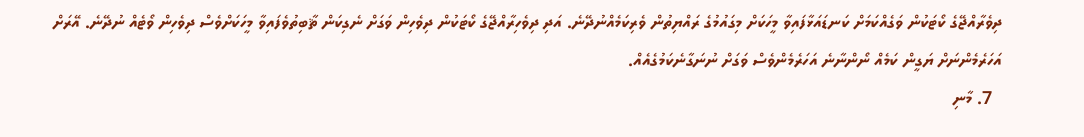ދިވެރާއްޖޭގެ ކޯޓަކުން ވަގެއްކަމަށް ކަނޑައަޅާފައިވާ މީހަކަށް މިގައުމުގެ ރައްޔިތުން ވެރިކަމެއްނުދޭނެ. އަދި ދިވެހިރާއްޖޭގެ ކޯޓަކުން ދިވެހިން ވަގަށް ނެގިކަން ޘާބިތުވެފައިވާ މީހަކަށްވެސް ދިވެހިން ވޯޓެއް ނުދޭނެ. އޭރަށް އަހަރެމެންނަށް ޔަގީން ކަމެއް ނޯންނާނެ އަހަރެމެންވެސް ވަގަށް ނުނަގާނެކަމުގެއެއް.
  7. މާނި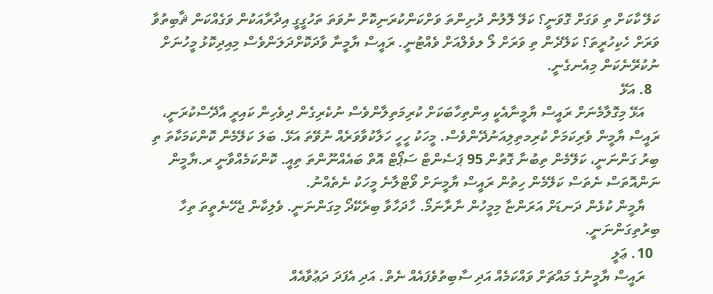ކަލޭ ކާކަށް ތި ވަގަށް ގޮވަނީ؟ ކަލޭ ލޮލުން ދުށިންތަ ވަށްކަންކުރަނިކޮށް ނުވަތަ ތަހުގީގީ އިދާރާއަކުން ވަގެއްކަން ޘާބިތުވާ ވަރަށް ހެކިހުރީތަ؟ ކަލޭދެން ތި ވަރަށް ލޯ ލވެލްއަށް ވެއްޓުނީ. ރައީސް ޔާމީނާ ވާދަކޮށްދަލަންވެސް މިއިދިކޮޅު މީހުނަށް ނުކުރޭނެކަން މިއެނގެނީ.
  8. އަޅޭ
    އަޅޭ މިގޮލާމެނަށް ރައީސް ޔާމީނާއެކީ އިންތިހާބަކަށް ކުރިމަތިލާންވެސް ނުކެރިގެން ދިވެހިން ކައިރީ އާދޭސްކުރަނީ، ރައީސް ޔާމީން ވެރިކަމަށް ކުރިމތިލިއަނުދޭންވެސް. މީހަކު ހީހީ ހަލާކުވާވަރެއް ނުވޭތަ އަޅޭ. ބަލަ ކަލޭމެން ކޮންކަމަކާތަ ތި ބިރު ގަންނަނީ، ކަލޭމެން ތިބުނާ ގޮތުން 95 ޕަސެންޓް ސަޕޯޓް އޮތް ބައެއްނޫންތަ ތިއީ. ކޮންކަމެއްވާނީ ރ.ޔާމީން ނަންއޮތަސް ނެތަސް ކަލޭމެން ހިތުން ރައީސް ޔާމީނަށް ވޯޓްލާނެ މީހަކު ނެތެއްނު.
    ޔާމީން ކުޅެން ދަނޑަށް އަރަންޏާ މިމީހުން ނާރާނަމޯ. ހާދަހާވާ ބިރެކޭދޯ މިގަންނަނީ. ވެލިކާން ޖެހޭނެތީތަ ތިހާ ބިރުތިގަންނަނީ.
  10. ޢަލީ
    ރައީސް ޔާމީނުގެ މައްޗަށް ވައްކަމެއް އަދި ސާބިތުވެފައެއް ނެތް. އަދި އެފަދަ ދަޢުވާއެއް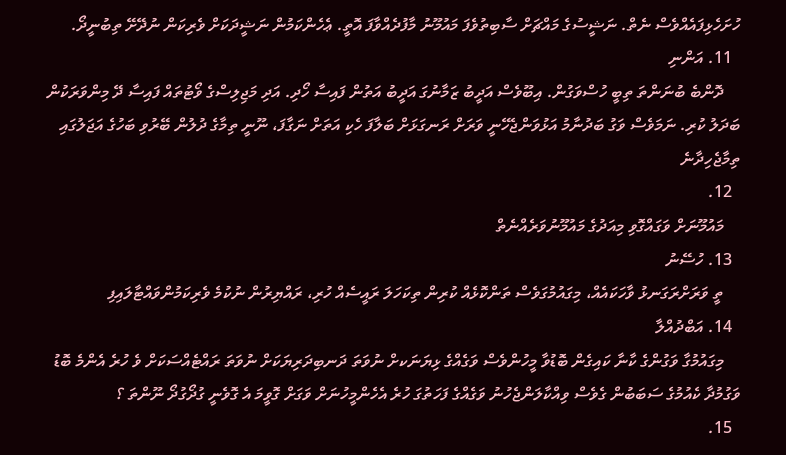ހުށަހެޅިފައެއްވެސް ނެތް. ނަޝީސުގެ މައްޗަށް ސާބިތުވެފަ މައުމޫނު މާފުދެއްވާފަ އޮތީ. ޢެހެންކަމުން ނަޝީދަކަށް ވެރިކަން ނުދޭށޭ ތިބުނީދޯ.
  11. އަންނި
    ދޮންބެ ބުނަންތަ ތިބީ ހުސްވަގުން. އިބޫވެސް އަދީބު ޒަމާނުގަ އަދީބު އަތުން ފައިސާ ހޯދި. އަދި މަޖިލިސްގެ ވޯޓުތައް ފައިސާ ދޭ މިންވަރަކުން ބަދަލު ކުރި. ނަމަވެސް ވަގު ބަދުނާމު އަޅުވަންޖެހޭނީ ވަރަށް ރަނގަޅަށް ބަލާފަ ހެކި އަތަށް ނަގާފަ، ނޫނީ ތިމާގެ ދުލުން ބޭރުވި ބަހުގެ އަޖަލުގައި ތިމާޖެހިދާނެ
  12.
    މައުމޫނަށް ވަގައްގޮވި މިއަދުގެ މައުމޫނުވަރެއްނެތް
  13. ހުސޭނު
    ތީ ވަރަށްރަގަނޅު ވާހަކައެއް، މިގައުމުގަވެސް ތަންކޮޅެއް ކުރިން ތިކަހަލަ ރައީސެއް ހުރި، ރައްޔިރުން ނުކުމެ ވެރިކަމުންވައްޓާލައިފި
  14. އަބްދުއްލާ
    މިގައުމުގާ ވަގުންގެ ކާނާ ކައިގެން ބޮޑުވާ މީހުންވެސް ވަގެއްގެ ޅިޔަނަކށް ނުވަތަ ދަނބިދަރިޔަކަށް ނުވަތަ ރައްޓެއްސަކަށް ވެ ހުރެ އެންމެ ބޮޑު ވަގުމުދާ ކެއުމުގެ ސަބަބުން ގެވެސް ވިއްކާލަންޖެހުނު ވަގެއްގެ ފަހަތުގަ ހުރެ އެހެންމީހުނަށް ވަގަށް ގޮވީމަ އެ ގޮވެނީ ގުދޯގުދޯ ނޫންތަ ؟
  15.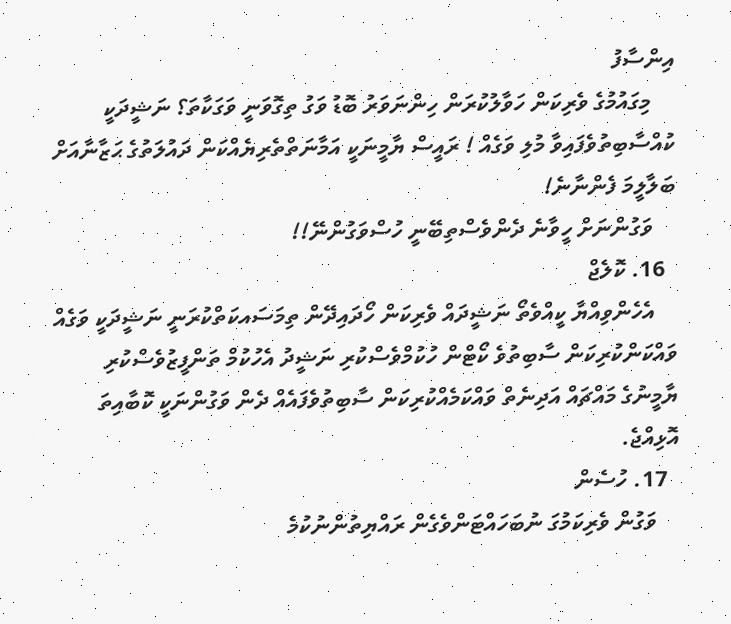އިންސާފު
    މިގައުމުގެ ވެރިކަން ހަވާލުކުރަން ހިންނަވަރު ބޮޑު ވަގު ތިގޮވަނީ ވަގަކާތަ؟ ނަޝީދަކީ ކުއްސާބިތުވެފައިވާ މުލި ވަގެއް ! ރައީސް ޔާމީނަކީ އަމާނަތްތެރިޔެއްކަން ދައުލަތުގެ ޙަޒާނާއަށް ބަލާލީމަ ފެންނާނެ!
    ވަގުންނަށް ހީވާނެ ދެންވެސްތިބޭނީ ހުސްވަގުންނޭ!!
  16. ކޮލެޖް
    އެހެންވިއްޔާ ކީއްވެތޯ ނަޝީދައް ވެރިކަން ހޯދައިދޭން ތިމަސައކަތްކުރަނީ ނަޝީދަކީ ވަގެއް ވައްކަންކުރިކަން ސާބިތުވެ ކޯޓްން ހުކުމްވެސްކުރި ނަޝީދު އެހުކުމް ތަންފީޒުވެސްކުރި ޔާމީނުގެ މައްޗައް އަދިނެތް ވައްކަމެއްކުރިކަން ސާބިތުވެފައެއް ދެން ވަގުންނަކީ ކޮބާއިތަ އޮޅިއްޖެ.
  17. ހުސެން
    ވަގުން ވެރިކަމުގަ ނުބަހައްޓަންވެގެން ރައްޔިތުންނުކުމެ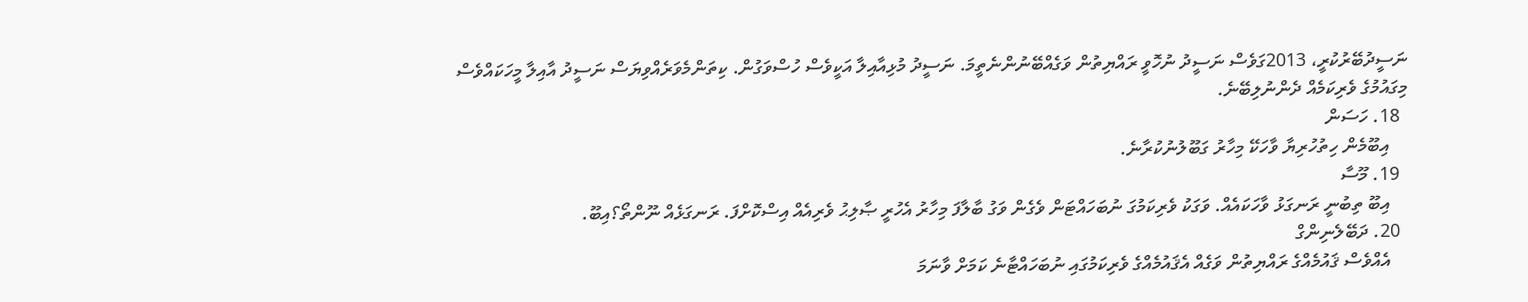ނަސީދުބޭރުކުރީ، 2013ގަވެސް ނަސީދު ނުހޮވީ ރައްޔިތުން ވަގެއްބޭނުންނެތީމަ. ނަސީދު މުޅިއާއިލާ އަކީވެސް ހުސްވަގުން. ކިތަންމެވަރެއްވިޔަސް ނަސީދު އާއިލާ މީހަކައްވެސް މިގައުމުގެ ވެރިކަމެއް ދެންނުލިބޭނެ.
  18. ހަސަން
    އިބޫމެން ހިތުހުރިޔާ ވާހަކޭ މިހާރު ގަބޫލުނުކުރާނެ.
  19. މޫސާ
    އިބޫ ތިބުނީ ރަނގަޅު ވާހަކައެއް. ވަގަކު ވެރިކަމުގަ ނުބަހައްޓަން ވެގެން ވަގު ބާލާފަ މިހާރު އެހުރީ ޞާލިޙު ވެރިއެއް އިސްކޮށްފަ. ރަނގަޅެއް ނޫންތޯ؟އިބޫ.
  20. ދަބޭލެނިންގް
    އެއްވެސް ޤައުމެއްގެ ރައްޔިތުން ވަގެއް އެޤައުމެއްގެ ވެރިކަމުގައި ނުބަހައްޓާނެ ކަމަށް ވާނަމަ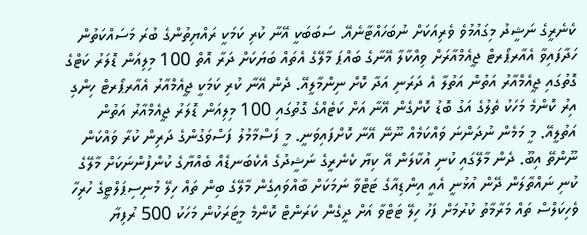ކެނެރީގެ ނަޝީދު މިގައުމުވެ ވެރިއަކަށް ނުބަހައްޓާނެއޭ. ސަބަބަކީ އޭނާ ކުރި ކަމަކީ ރައްޔިތުންގެ ބުރަ މަސައްކަތުން ހަދާފައިވާ އެއާރޕޯރޓް ޖީއެމްއާރަށް ވިއްކާލާ އޭނާގެ ބައްޕަ މާލޭގެ އެތައް ބަޔަކަށް ދަރާ އޮތް 100 މިލިއަން ޑޮލަރު ކަޓްގެ ގޮތުގައި ޖީއެމްއާރު އަތުން އަތުލާ އެ ދަރަނި އަދާ ކޮށް ނިންމާލީއޭ. ދެން އޭނާ ކުރި ކަމަކީ ޖީއެމްއާރު އެއާރޕޯރޓް ހިންގި އިރު ކޮންމެ މަހަކު ތެލުގެ އަގު ބޮޑު ކޮށްގެން އޭނާ އަށް ކަޓެއްގެ ގޮތުގައި 100 މިލިއަން ޑޮލަރު ޖީއެމްއާރު އަތުން އަތުލީއޭ. މީ މަމެން ނުދަންނަ ވައްކަމެއް ނޫނޭ އޭނާ ކޮށްފައިވަނީ. މީ ފަސްމާމުލު ފަސްވަގުންގެ ދަރިން ކުރާ ވައްކަން ނޫންތޭ އިބޫ. ދެން މާލޭގައި ކުނި އުކާލަން އޭ ކިޔާ ކެނެރީގެ ނަޝީދުގެ އެކެބަނޑެއް ބެއްޔާގެ ކުންފުންނަކަށް މާލޭގެ ކުނި ނައްތާލަން ދޭން އުޅުނީ އެއީ އިންޑިއާގެ ޓަޓްވާ ނަމަކަށް ބާއްވައިގެން މާލޭގެ ބިން ތައް ހިލޭ މުނިސިޕަލްޓީގެ ހުރިހާ ވެހިކަލްސް ތައް މަރާމާތު ކުރުމަށް ފަހު ހިލޭ ޓަޓްވާ އަށް ދީގެން ކަރަންޓް ކޮންމެ މީޓަރަކުން މަހަކު 500 ރުފިޔާ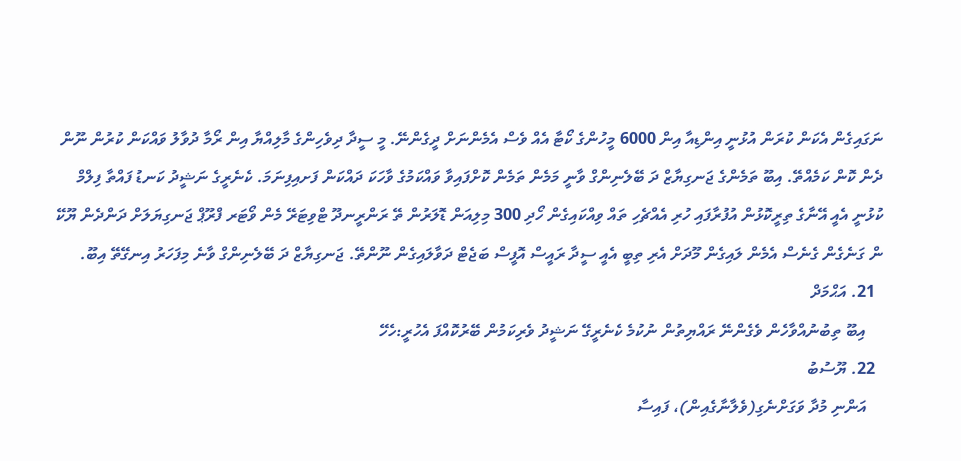ނަގައިގެން އެކަން ކުރަން އުޅުނީ އިންޑިއާ އިން 6000 މީހުންގެ ކޯޓާ އެއް ވެސް އެމެންނަށް ދީގެންނޭ. މީ ސީދާ ދިވެހިންގެ މާލިއްޔާ އިން ރޯމާ ދުވާލު ވައްކަން ކުރުން ނޫން ދެން ކޮން ކަމެއްތޭ. އިބޫ ތަމެންގެ ޖަނގިޔާޒް ދަ ބޭލެނިންގް ވާނީ މަމެން ތަމެން ކޮށްފައިވާ ވައްކަމުގެ ވާހަކަ ދައްކަން ފަށއިފިނަމަ. ކެނެރީގެ ނަޝީދު ކަނޑު ފައްތާ ފިލްމް ކުޅުނީ އެއީ އޭނާގެ ތިރީކޮޅުން އުފުރާފައި ހުރި އެއްޗެހި ތައް ވިއްކައިގެން ހޯދި 300 މިލިއަން ޑޮލަރުން ތޭ ރަންރީނދޫ ޓްވިޓަރޭ މެން ވޯޓަރ ފްރޫޕް ޖަނގިޔަލަށް ދަންދެން ޔޫކޭ ން ގަނެގެން ގެނެސް އެމެން ލައިގެން މޫދަށް އެރި ތިބީ އެއީ ސީދާ ރައީސް އޮފީސް ބަޖެޓް ދަވާލައިގެން ނޫންތޭ. ޖަނގިޔާޒް ދަ ބޭލެނިންގް ވާނެ މިފަހަރު އިނގޭތޭ އިބޫ.
  21. އަޙްމަދް
    އިބޫ ތިބުނުއްވާހެން ވެގެންނޭ ރައްޔިތުން ނުކުމެ ކެނެރީގޭ ނަޝީދު ވެރިކަމުން ބޭރުކޮއްފަ އެހުރީ:ހެހޭ
  22. ޔޫސުބު
    އަންނި މުދާ ވަގަށްނެގި(ވެލާނާގެއިން)، ފައިސާ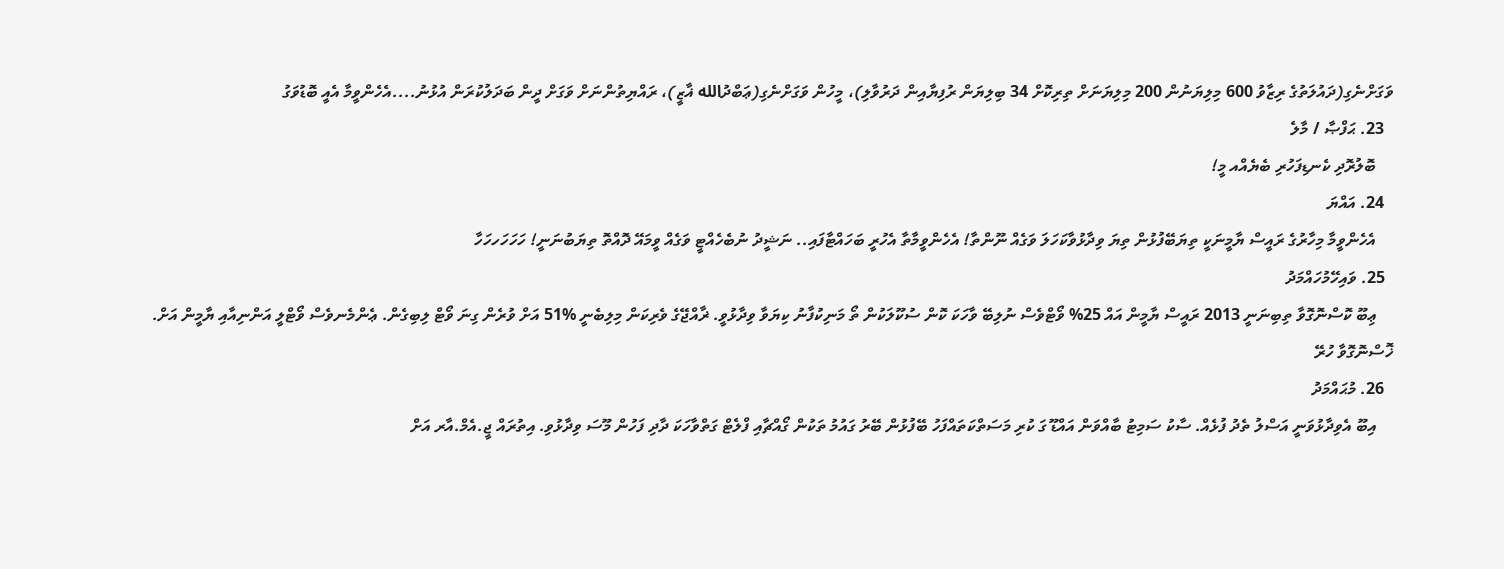ވަގަށްނެގި(ދައުލަތުގެ ރިޒާވު 600 މިލިޔަނުން 200 މިލިޔަނަށް ތިރިކޮށް 34 ބިލިޔަން ރުފިޔާއިން ދަރުވާލި)، މީހުން ވަގަށްނެގި(ޢަބްދުالله ޣާޒީ)، ރައްޔިތުންނަށް ވަގަށް ދީން ބަދަލުކުރަން އުޅުނު....އެހެންވީމާ އެއީ ބޮޑުވަގު
  23. ޙަފްޞާ / މާލެ
    ބޮލުރޮދި ކެނޑިފަހުރި ބެޔެއްއ މީ!
  24. އައްޔަ
    އެހެންވީމާ މިހާރުގެ ރައީސް ޔާމީނަކީ ތިޔަބޭފުޅުން ތިޔަ ވިދާޅުވާކަހަލަ ވަގެއް ނޫންތާ! އެހެންވީމާތާ އެހުރީ ބަހައްޓާފައި.. ނަޝީދު ނުބެހެއްޓީ ވަގެއް ވީމައޭ ދޮއްތޮ ތިޔަބުނަނީ! ހަހަހަހހަހާ
  25. ވައިހޭމުހައްމަދު
    ޢިބޫ ކޮސްނޮގޮވާ ތިބިނަނީ 2013 ރައީސް ޔާމީން އައް 25% ވޯޓްވެސް ނުލިބޭ ވާހަކަ ކޮން ސުކޫލަކުން ތޯ މަނިކުފާނު ކިޔަވާ ވިދާޅުވީ. ޜާއްޖޭގެ ވެރިކަން މިލިބެނީ %51 އަށް ވުރެން ގިނަ ވޯޓް ލިބިގެން. ޢެންމެނވެސް ވޯޓްލީ އަންނިއާއި ޔާމީން އަށް. ޚޮސްނޮގޮވާ ހުރޭ
  26. މުޙައްމަދު
    އިބޫ އެވިދާޅުވަނީ އަސްލު ތެދު ފުޅެއް. ސާކު ސަމިޓު ބާއްވަން އައްޑޫ ގަ ކުރި މަސަތްކަތައްފަހު ބޭފުޅުން ބޭރު ގައުމު ތަކުން ގޯއްޗާއި ފްލެޓް ގަތްވާހަކަ ދާދި ފަހުން މޫސަ ވިދާޅުވި. އިތުރައް ޖީ.އެމް.އާރ އަށް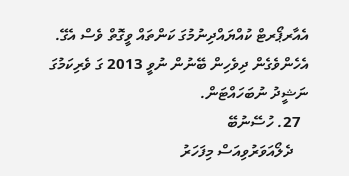އެއާރޕޯރޓް ކުއްޔައްދިނުމުގަ ކަންތައް ވީގޮތް ވެސް އެގޭ. އެހެންވެގެން ދިވެހިން ބޭނުން ނުވީ 2013 ގަ ވެރިކަމުގަ ނަޝީދު ނުބަހައްޓަން.
  27. ހުސޭނުބޭ
    ދެލޯއަވަރުވިއަސް މިފަހަރު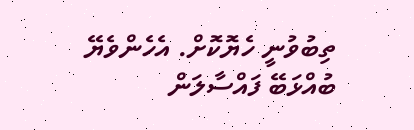ތިބުވުނީ ހެޔޮކޮށް. އެހެންވެޔޭ ބުއްޅަބޭ ފައްސާލަން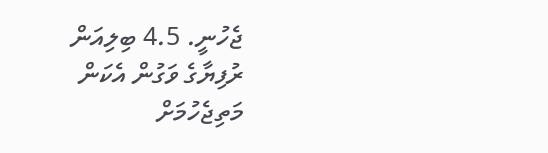ޖެހުނީ. 4.5 ބިލިއަން ރުފިޔާގެ ވަގުން އެކަން މަތިޖެހުމަށް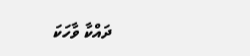ދައްކާ ވާހަކަ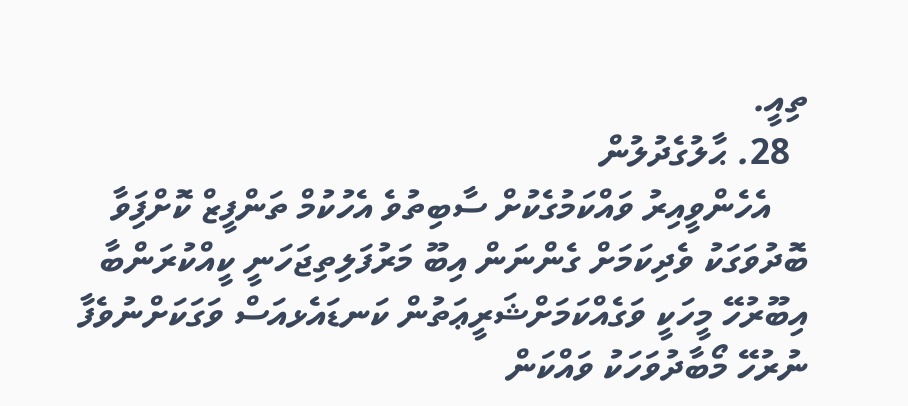ތިއީ.
  28. ޙާލުގެދުލުން
    އެހެންވީއިރު ވައްކަމުގެކުށް ސާބިތުވެ އެހުކުމް ތަންފީޒް ކޮށްފަިވާ ބޮދުވަގަކު ވެދިކަމަށް ގެންނަން އިބޫ މަރުފަލިތިޖަހަނީ ކީއްކުރަންބާ އިބޫރުހޭ މީހަކީ ވަގެއްކަމަށްޝަރީޢަތުން ކަނޑައެޅއަސް ވަގަކަށްނުވެފާ ނުރުހޭ މޯބާދުވަހަކު ވައްކަން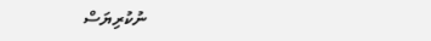ނުކުރިޔަސް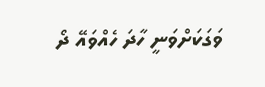ވަގަކަށްވަނީ ހާދަ ހެއްވައޭ ދޯ